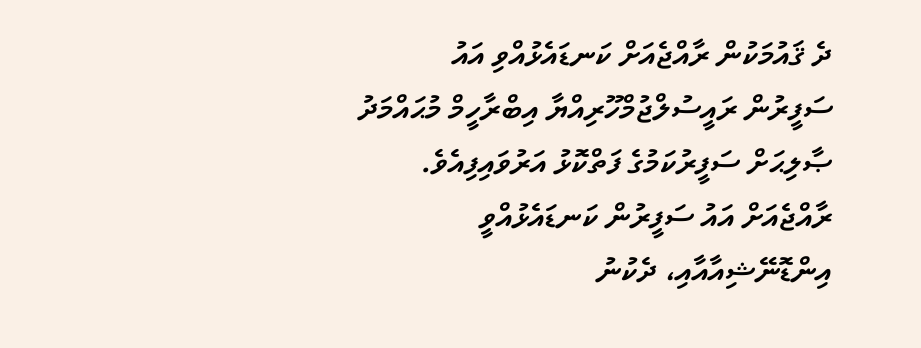ދެ ޤައުމަކުން ރާއްޖެއަށް ކަނޑައެޅުއްވި އައު ސަފީރުން ރައީސުލްޖުމްހޫރިއްޔާ އިބްރާހީމް މުޙައްމަދު ޞާލިޙަށް ސަފީރުކަމުގެ ފަތްކޮޅު އަރުވައިފިއެވެ. ރާއްޖެއަށް އައު ސަފީރުން ކަނޑައެޅުއްވީ އިންޑޮނޭޝިއާއާއި، ދެކުނު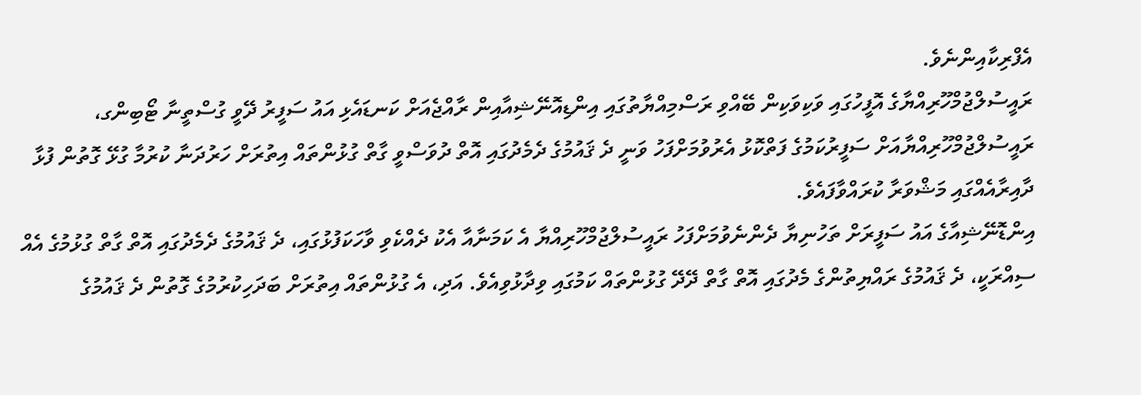އެފްރިކާއިންނެވެ.
ރައީސުލްޖުމްހޫރިއްޔާގެ އޮފީހުގައި ވަކިވަކިން ބޭއްވި ރަސްމިއްޔާތުގައި އިންޑިއޮނޭޝިއާއިން ރާއްޖެއަށް ކަނޑައެޅި އައު ސަފީރު ދޭވީ ގުސްތީނާ ޓޯބިންގ، ރައީސުލްޖުމްހޫރިއްޔާއަށް ސަފީރުކަމުގެ ފަތްކޮޅު އެރުވުމަށްފަހު ވަނީ ދެ ޤައުމުގެ ދެމެދުގައި އޮތް ދުވަސްވީ ގާތް ގުޅުންތައް އިތުރަށް ހަރުދަނާ ކުރުމާ ގުޅޭ ގޮތުން ފުޅާ ދާއިރާއެއްގައި މަޝްވަރާ ކުރައްވާފައެވެ.
އިންޑޮނޭޝިއާގެ އައު ސަފީރަށް ތަހުނިޔާ ދެންނެވުމަށްފަހު ރައީސުލްޖުމްހޫރިއްޔާ އެ ކަމަނާއާ އެކު ދެއްކެވި ވާހަކަފުޅުގައި، ދެ ޤައުމުގެ ދެމެދުގައި އޮތް ގާތް ގުޅުމުގެ އެއް ސިއްރަކީ، ދެ ޤައުމުގެ ރައްޔިތުންގެ މެދުގައި އޮތް ގާތް ދޭދޭ ގުޅުންތައް ކަމުގައި ވިދާޅުވިއެވެ. އަދި، އެ ގުޅުންތައް އިތުރަށް ބަދަހިކުރުމުގެ ގޮތުން ދެ ޤައުމުގެ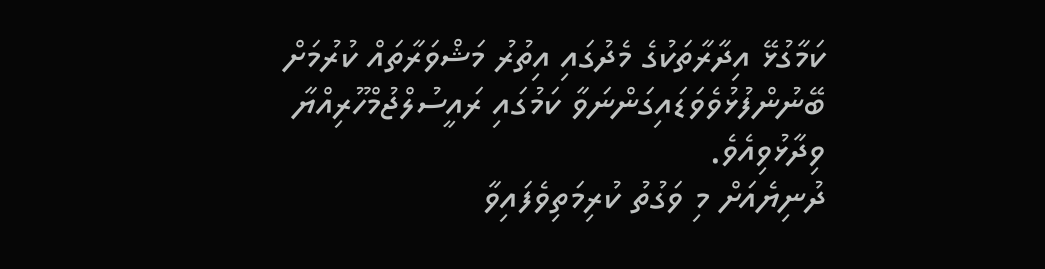ކަމާގުޅޭ އިދާރާތަކުގެ މެދުގައި އިތުރު މަޝްވަރާތައް ކުރުމަށް ބޭނުންފުޅުވެވަޑައިގަންނަވާ ކަމުގައި ރައީސުލްޖުމްހޫރިއްޔާ ވިދާޅުވިއެވެ.
ދުނިޔެއަށް މި ވަގުތު ކުރިމަތިވެފައިވާ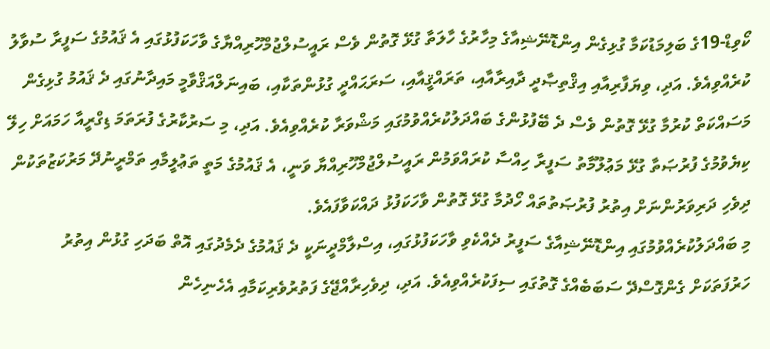ކޯވިޑް-19ގެ ބަލިމަޑުކަމާ ގުޅިގެން އިންޑޮނޭޝިއާގެ މިހާރުގެ ހާލަތާ ގުޅޭ ގޮތުން ވެސް ރައީސުލްޖުމްހޫރިއްޔާގެ ވާހަކަފުޅުގައި އެ ޤައުމުގެ ސަފީރާ ސުވާލު ކުރެއްވިއެވެ. އަދި، ވިޔަފާރިއާއި އިޤްތިޞާދީ ދާއިރާއާއި، ތަރައްޤީއާއި، ސަރަޙައްދީ ގުޅުންތަކާއި، ބައިނަލްއަޤްވާމީ މައިދާނުގައި ދެ ޤައުމު ގުޅިގެން މަސައްކަތް ކުރުމާ ގުޅޭ ގޮތުން ވެސް ދެ ބޭފުޅުންގެ ބައްދަލުކުރެއްވުމުގައި މަޝްވަރާ ކުރެއްވިއެވެ. އަދި، މި ސަރުކާރުގެ ފުރަތަމަ ޑިގްރީއާ ހަމައަށް ހިލޭ ކިޔެވުމުގެ ފުރުޞަތާ ގުޅޭ މަޢުލޫމާތު ސަފީރާ ހިއްސާ ކުރައްވަމުން ރައީސުލްޖުމްހޫރިއްޔާ ވަނީ، އެ ޤައުމުގެ މަތީ ތަޢުލީމާއި ތަމްރީނުދޭ މަރުކަޒުތަކުން ދިވެހި ދަރިވަރުންނަށް އިތުރު ފުރުޞަތުތައް ހޯދުމާ ގުޅޭ ގޮތުން ވާހަކަފުޅު ދައްކަވާފައެވެ.
މި ބައްދަލުކުރެއްވުމުގައި އިންޑޮނޭޝިއާގެ ސަފީރު ދެއްކެވި ވާހަކަފުޅުގައި، އިސްލާމްދީނަކީ ދެ ޤައުމުގެ ދެމެދުގައި އޮތް ބަދަހި ގުޅުން އިތުރު ހަރުފަތަކަށް ގެންގޮސްދޭ ސަބަބެއްގެ ގޮތުގައި ސިފަކުރެއްވިއެވެ. އަދި، ދިވެހިރާއްޖޭގެ ފަތުރުވެރިކަމާއި އެހެނިހެން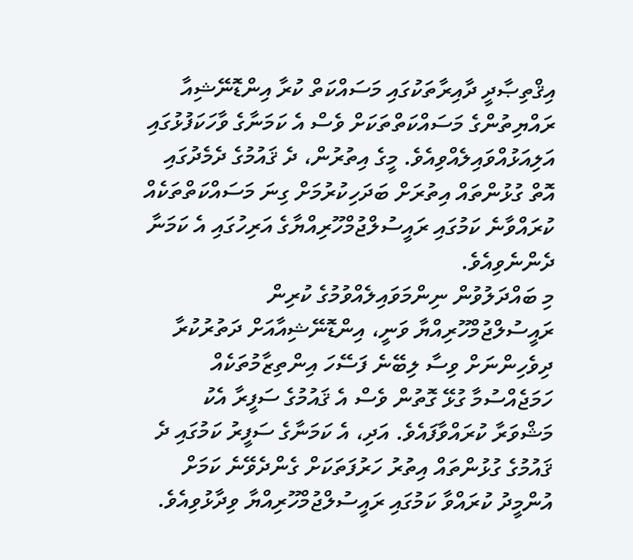އިޤްތިޞާދީ ދާއިރާތަކުގައި މަސައްކަތް ކުރާ އިންޑޮނޭޝިއާ ރައްޔިތުންގެ މަސައްކަތްތަކަށް ވެސް އެ ކަމަނާގެ ވާހަކަފުޅުގައި އަލިއަޅުއްވައިލެއްވިއެވެ. މީގެ އިތުރުން، ދެ ޤައުމުގެ ދެމެދުގައި އޮތް ގުޅުންތައް އިތުރަށް ބަދަހިކުރުމަށް ގިނަ މަސައްކަތްތަކެއް ކުރައްވާނެ ކަމުގައި ރައީސުލްޖުމްހޫރިއްޔާގެ އަރިހުގައި އެ ކަމަނާ ދެންނެވިއެވެ.
މި ބައްދަލުވުން ނިންމަވައިލެއްވުމުގެ ކުރިން ރައީސުލްޖުމްހޫރިއްޔާ ވަނީ، އިންޑޮނޭޝިއާއަށް ދަތުރުކުރާ ދިވެހިންނަށް ވިސާ ލިބޭނެ ފަސޭހަ އިންތިޒާމުތަކެއް ހަމަޖެއްސުމާ ގުޅޭ ގޮތުން ވެސް އެ ޤައުމުގެ ސަފީރާ އެކު މަޝްވަރާ ކުރައްވާފައެވެ. އަދި، އެ ކަމަނާގެ ސަފީރު ކަމުގައި ދެ ޤައުމުގެ ގުޅުންތައް އިތުރު ހަރުފަތަކަށް ގެންދެވޭނެ ކަމަށް އުންމީދު ކުރައްވާ ކަމުގައި ރައީސުލްޖުމްހޫރިއްޔާ ވިދާޅުވިއެވެ.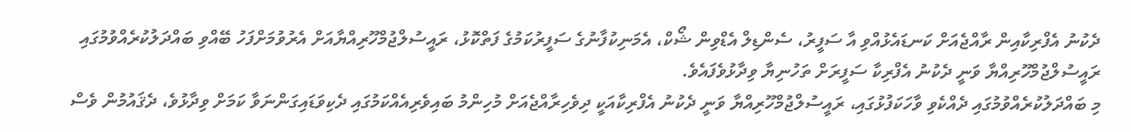ދެކުނު އެފްރިކާއިން ރާއްޖެއަށް ކަނޑައެޅުއްވި އާ ސަފީރު، ސެންޑިލް އެޑްވިން ޝޯކް، އެމަނިކުފާނުގެ ސަފީރުކަމުގެ ފަތްކޮޅު، ރައީސުލްޖުމްހޫރިއްޔާއަށް އެރުވުމަށްފަހު ބޭއްވި ބައްދަލުކުރެއްވުމުގައި ރައީސުލްޖުމްހޫރިއްޔާ ވަނީ ދެކުނު އެފްރިކާ ސަފީރަށް ތަހުނިޔާ ވިދާޅުވެފައެވެ.
މި ބައްދަލުކުރެއްވުމުގައި ދެއްކެވި ވާހަކަފުޅުގައި، ރައީސުލްޖުމްހޫރިއްޔާ ވަނީ ދެކުނު އެފްރިކާއަކީ ދިވެހިރާއްޖެއަށް މުހިންމު ބައިވެރިއެއްކަމުގައި ދެކިވަޑައިގަންނަވާ ކަމަށް ވިދާޅުވެ، ދެޤައުމުން ވެސް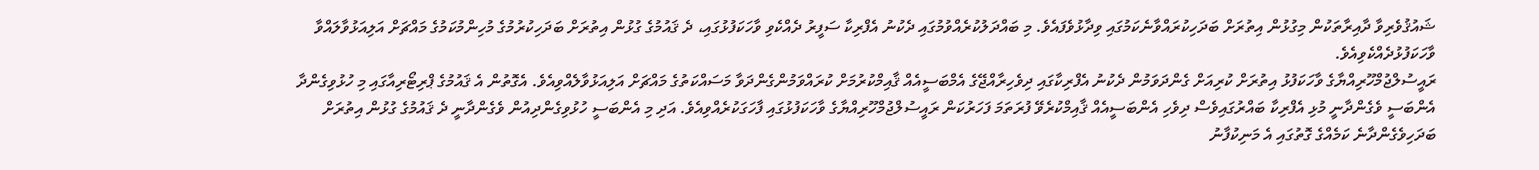ޝައުޤުވެރިވާ ދާއިރާތަކުން މިގުޅުން އިތުރަށް ބަދަހިކުރައްވާނެކަމުގައި ވިދާޅުވެފައެވެ. މި ބައްދަލުކުރެއްވުމުގައި ދެކުނު އެފްރިކާ ސަފީރު ދެއްކެވި ވާހަކަފުޅުގައި، ދެ ޤައުމުގެ ގުޅުން އިތުރަށް ބަދަހިކުރުމުގެ މުހިންމުކަމުގެ މައްޗަށް އަލިއަޅުވާލައްވާ ވާހަކަފުޅުދެއްކެވިއެވެ.
ރައީސުލްޖުމްހޫރިއްޔާގެ ވާހަކަފުޅު އިތުރަށް ކުރިއަށް ގެންދަވަމުން ދެކުނު އެފްރިކާގައި ދިވެހިރާއްޖޭގެ އެމްބަސީއެއް ޤާއިމްކުރުމަށް ކުރައްވަމުންގެންދަވާ މަސައްކަތުގެ މައްޗަށް އަލިއަޅުވާލެއްވިއެވެ. އެގޮތުން އެ ޤައުމުގެ ޕްރިޓޯރިއާގައި މި ހުޅުވިގެންދާ އެންބަސީ ވެގެންދާނީ މުޅި އެފްރިކާ ބައްރުގައިވެސް ދިވެހި އެންބަސީއެއް ޤާއިމްކުރެވޭ ފުރަތަމަ ފަހަރުކަން ރައީސުލްޖުމްހޫރިއްޔާގެ ވާހަކަފުޅުގައި ފާހަގަކުރެއްވިއެވެ. އަދި މި އެންބަސީ ހުޅުވިގެންދިއުން ވެގެންދާނީ ދެ ޤައުމުގެ ގުޅުން އިތުރަށް ބަދަހިވެގެންދާނެ ކަމެއްގެ ގޮތުގައި އެ މަނިކުފާނު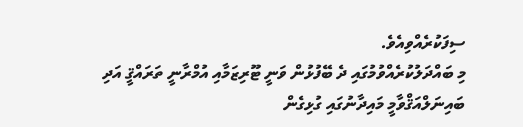ސިފަކުރެއްވިއެވެ.
މި ބައްދަލުކުރެއްވުމުގައި ދެ ބޭފުޅުން ވަނީ ޓޫރިޒަމާއި އުމްރާނީ ތަރައްޤީ އަދި ބައިނަލްއަޤްވާމީ މައިދާނުގައި ގުޅިގެން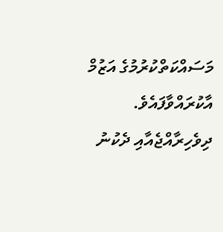މަސައްކަތްކުރުމުގެ އަޒުމް އާކުރައްވާފައެވެ. ދިވެހިރާއްޖެއާއި ދެކުނު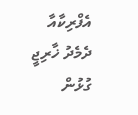އެފްރިކާއާ ދެމެދު ޚާރިޖީ ގުޅުން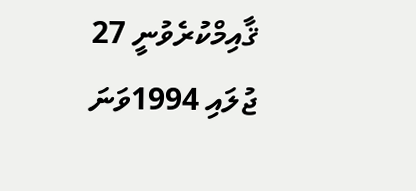ޤާއިމްކުރެވުނީ 27 ޖުލައި 1994ވަނަ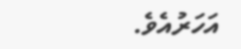އަހަރުއެވެ.